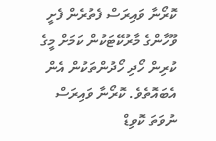ކޮރޯނާ ވައިރަސް ފެތުރެން ފެށީ ވޫހާންގެ މާރުކޭޓަކުން ކަމަށް މީގެ ކުރިން ހޯދި ހޯދުންތަކުން އެން އެބައޮތެވެ. ކޮރޯނާ ވައިރަސް ނުވަތަ ކޮވިޑް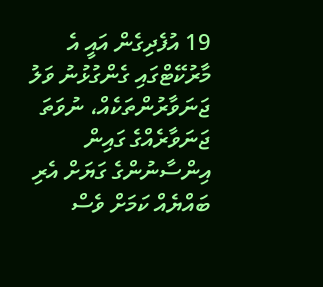19 އުފެދިގެން އައީ އެ މާރުކޭޓްގައި ގެންގުޅުނު ވަލު ޖަނަވާރުންތަކެއް، ނުވަތަ ޖަނަވާރެއްގެ ގައިން އިންސާނުންގެ ގަޔަށް އެރި ބައްޔެއް ކަމަށް ވެސް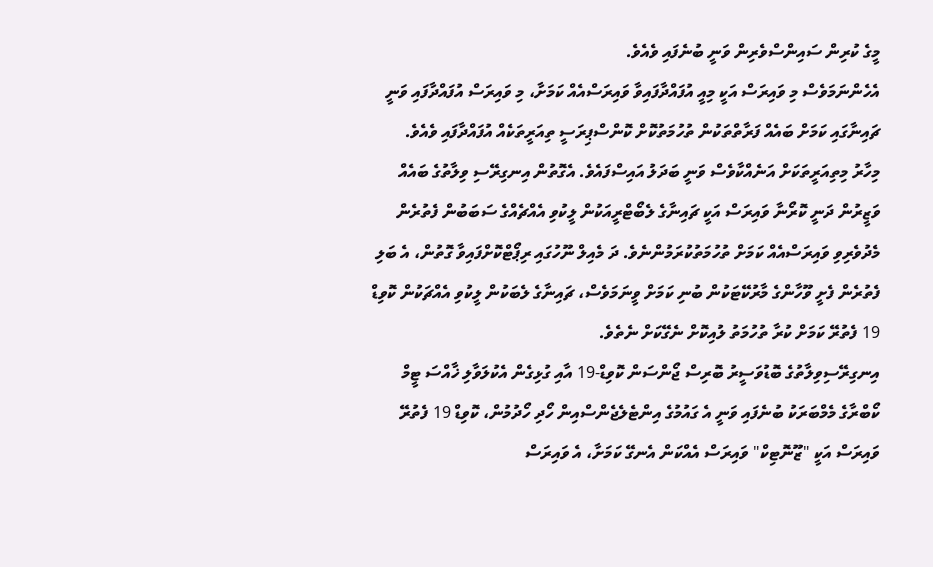މީގެ ކުރިން ސައިންސްވެރިން ވަނީ ބުނެފައި ވެއެވެ.
އެހެންނަމަވެސް މި ވައިރަސް އަކީ މިއީ އުފައްދާފައިވާ ވައިރަސްއެއް ކަމަށާ، މި ވައިރަސް އުފައްދާފައި ވަނީ ޗައިނާގައި ކަމަށް ބައެއް ފަރާތްތަކުން ތުހުމަތުކޮށް ކޮންސްޕިރަސީ ތިއަރީތަކެއް އުފައްދާފައި ވެއެވެ.
މިހާރު މިތިއަރީތަކަށް އަނެއްކާވެސް ވަނީ ބަދަލު އައިސްފައެވެ. އެގޮތުން އިނގިރޭސި ވިލާތުގެ ބައެއް ވަޒީރުން ދަނީ ކޮރޯނާ ވައިރަސް އަކީ ޗައިނާގެ ލެބޯޓްރީއަކުން ލީކުވި އެއްޗެއްގެ ސަބަބުން ފެތުރެން މެދުވެރިވި ވައިރަސްއެއް ކަމަށް ތުހުމަތުކުރަމުންނެވެ. ދަ މެއިލް ނޫހުގައި ރިޕޯޓްކޮށްފައިވާ ގޮތުން، އެ ބަލި ފެތުރެން ފެށީ ވޫހާންގެ މާރުކޭޓަކުން ބުނި ކަމަށް ވީނަމަވެސް، ޗައިނާގެ ލެބަކުން ލީކުވި އެއްޗަކުން ކޮވިޑް 19 ފެތުރޭ ކަމަށް ކުރާ ތުހުމަތު ލުއިކޮށް ނެގޭކަށް ނެތެވެ.
އިނގިރޭސިވިލާތުގެ ބޮޑުވަސީރު ބޮރިސް ޖޯންސަން ކޮވިޑް-19 އާއި ގުޅިގެން އެކުލަވާލި ޚާއްސަ ޓީމް ކޯބްރާގެ މެމްބަރަކު ބުނެފައި ވަނީ އެ ގައުމުގެ އިންޓެލެޖެންސްއިން ހޯދި ހޯދުމުން، ކޮވިޑް 19 ފެތުރޭ ވައިރަސް އަކީ "ޒޫނޮޓިކް" ވައިރަސް އެއްކަން އެނގޭ ކަމަށާ، އެ ވައިރަސް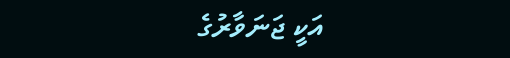އަކީ ޖަނަވާރުގެ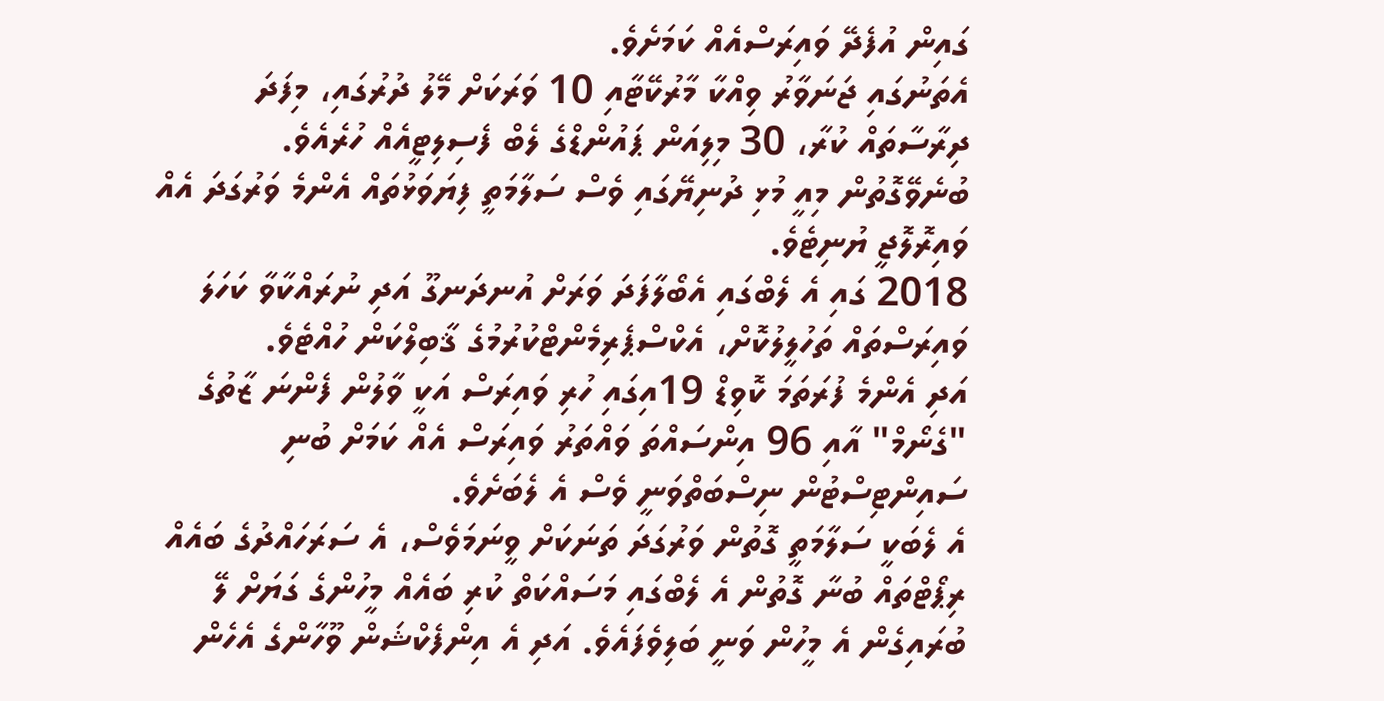ގައިން އުފެދޭ ވައިރަސްއެއް ކަމަށެވެ.
އެތަނުގައި ޖަނަވާރު ވިއްކާ މާރުކޭޓާއި 10 ވަރަކަށް މޭލު ދުރުގައި، މިފަދަ ދިރާސާތައް ކުރާ، 30 މިލިއަން ޕައުންޑްގެ ލެބް ފެސިލިޓީއެއް ހުރެއެވެ. ބުނެވޭގޮތުން މިއީ މުޅި ދުނިޔޭގައި ވެސް ސަލާމަތީ ފިޔަވަޅުތައް އެންމެ ވަރުގަދަ އެއް ވައިރޮލޮޖީ ޔުނިޓެވެ.
2018 ގައި އެ ލެބްގައި އެބޯލާފަދަ ވަރަށް އުނދަނގޫ އަދި ނުރައްކާވާ ކަހަލަ ވައިރަސްތައް ތަހުލީލުކޮށް، އެކްސްޕެރިމެންޓްކުރުމުގެ ޤާބިލްކަން ހުއްޓެވެ.
އަދި އެންމެ ފުރަތަމަ ކޮވިޑް 19އިގައި ހުރި ވައިރަސް އަކީ ވާލުން ފެންނަ ޒާތުގެ "ގެނޯމް" އާއި 96 އިންސައްތަ ވައްތަރު ވައިރަސް އެއް ކަމަށް ބުނި ސައިންޓިސްޓުން ނިސްބަތްވަނީ ވެސް އެ ލެބަށެވެ.
އެ ލެބަކީ ސަލާމަތީ ގޮތުން ވަރުގަދަ ތަނަކަށް ވީނަމަވެސް، އެ ސަރަހައްދުގެ ބައެއް ރިޕޯޓްތައް ބުނާ ގޮތުން އެ ލެބްގައި މަސައްކަތް ކުރި ބައެއް މީހުންގެ ގަޔަށް ލޭ ބުރައިގެން އެ މީހުން ވަނީ ބަލިވެފައެވެ. އަދި އެ އިންފެކްޝަން ވޫހާންގެ އެހެން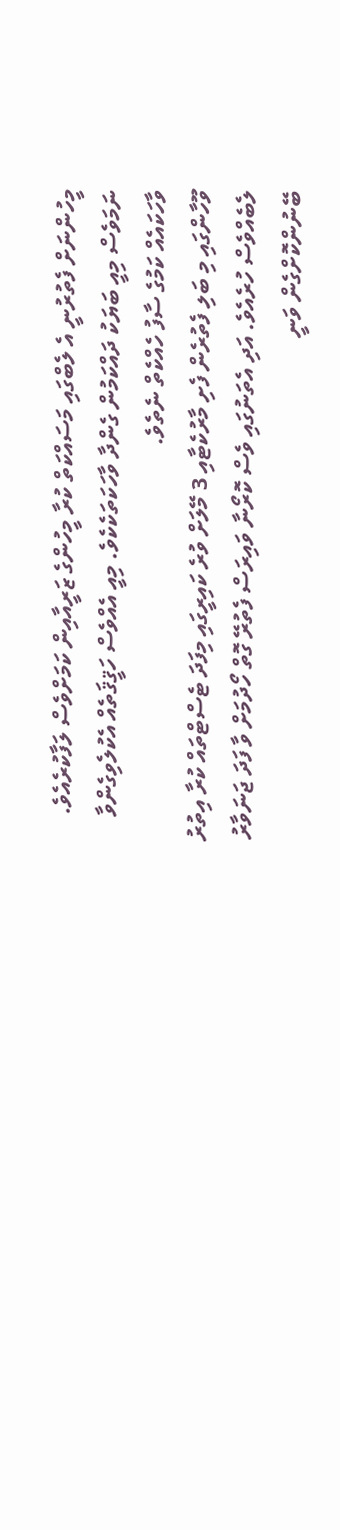މީހުންނަށް ފެތުރުނީ އެ ލެބްގައި މަސައްކަތް ކުރާ މީހުންގެ ޒަރީއާއިން ކަމަށްވެސް ލަފާކުރެއެވެ. ނަމަވެސް މިއީ ބަޔަކު ދައްކަމުން ގެންދާ ވާހަކަތަކެކެވެ. މިއީ އެއްވެސް ހަޤީޤަތެއް އެކުލެވިގެންވާ ވާހަކައެއް ކަމުގެ ސާފު ހެއްކެތް ނެތެވެ.
ވޫހާންގައި މި ބަލި ފެތުރެން ފެށި މާރުކެޓާއި 3 މޭލަށް ވުރެ ކައިރީގައި މިފަދަ ޓެސްޓްތައް ކުރާ އިތުރު ލެބެއްވެސް ހުރެއެވެ. އަދި އެތަނުގައި ވެސް ކޮރޯނާ ވައިރަސް ފެތުރޭ ގޮތް ހޯދުމަށް ވާ ފަދަ ޖަނަވާރު ބޭނުންކޮށްގެން ވަނީ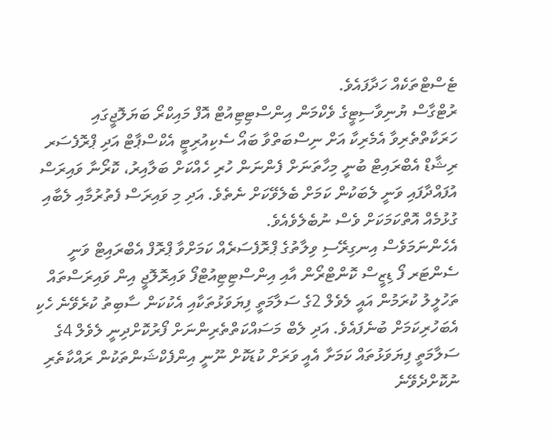ޓެސްޓްތަކެއް ހަދާފައެވެ.
ރުޓްގާސް ޔުނިވާސިޓީގެ ވެކްމަން އިންސްޓިޓިއުޓް އޮފް މައިކްރޯ ބަޔަލޮޖީގައި ހަރަކާތްތެރިވާ އެމެރިކާ އަށް ނިސްބަތްވާ ބައޯ ސެކިއުރިޓީ އެކްސްޕާޓް އަދި ޕްރޮފެސަރ ރިޝާޑް އެބްރައިޓް ބުނީ މިހާތަނަށް ފެންނަން ހުރި ހެއްކަށް ބަލާއިރު، ކޮރޯނާ ވައިރަސް އުފައްދާފައި ވަނީ ލެބަކުން ކަމަށް ބެލެވޭކަށް ނެތެވެ. އަދި މި ވައިރަސް ފެތުރުމާއި ލެބާއި ގުޅުމެއް އޮތްކަމަކަށް ވެސް ނުބެލެވެއެވެ.
އެހެންނަމަވެސް އިނގިރޭސި ވިލާތުގެ ޕްރޮފެސަރެއް ކަމަށްވާ ޕްރޮފް އެބްރައިޓް ވަނީ ސެންޓަރ ފޯ ޑިޒީސް ކޮންޓްރޯން އާއި އިންސްޓިޓިއުޓްފޯ ވައިރޮލޮޖީ އިން ވައިރަސްތައް ތަހުލީލު ކުރަމުން އައީ ލެވެލް 2ގެ ސަލާމަތީ ފިޔަވަޅުތަކާއި އެކުކަން ސާބިތު ކުރެވޭނެ ހެކި އެބަހުރިކަމަށް ބުނެފައެވެ. އަދި ލެބް މަސައްކަތްތެރިންނަށް ފޯރުކޮށްދިނީ ލެވެލް 4ގެ ސަލާމަތީ ފިޔަވަޅުތައް ކަމަށާ އެއީ ވަރަށް ކުޑަކޮށް ނޫނީ އިންފެކްޝަންތަކުން ރައްކާތެރި ނުކޮށްދެވޭނެ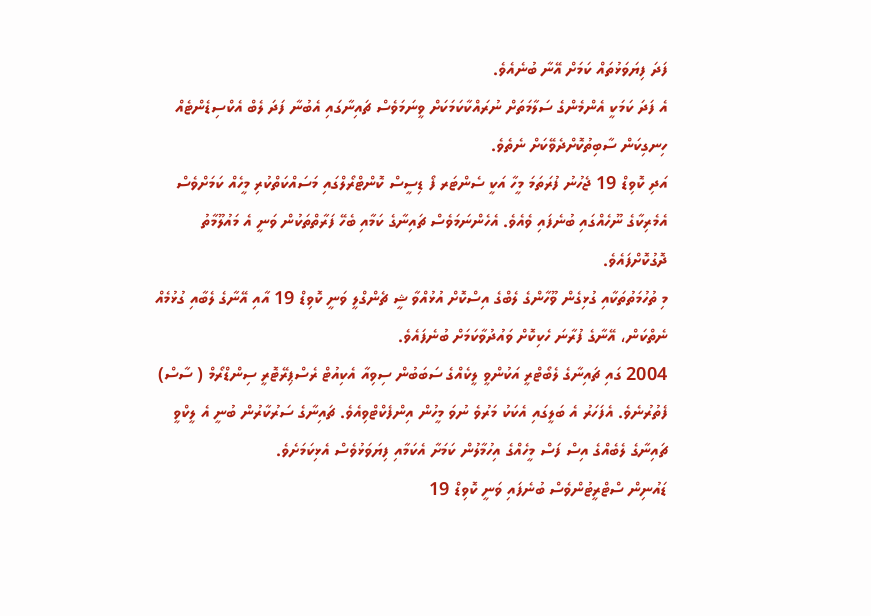ފަދަ ފިޔަވަޅުތައް ކަމަށް އޭނާ ބުނެއެވެ.
އެ ފަދަ ކަމަކީ އެންމެންގެ ސަލާމަތަށް ނުރައްކާކަމަކަށް ވީނަމަވެސް ޗައިނާގައި އެބުނާ ފަދަ ލެބް އެކްސިޑެންޓެއް ހިނގިކަން ސާބިތުކޮށްދެވޭކަށް ނެތެވެ.
އަދި ކޮވިޑް 19 ޖެހުނު ފުރަތަމަ މީހާ އަކީ ސެންޓަރ ފޯ ޑިސީސް ކޮންޓްރޯލްގައި މަސައްކަތްކުރި މީހެއް ކަމަށްވެސް އެމެރިކާގެ ނޫހެއްގައި ބުނެފައި ވެއެވެ. އެހެންނަމަވެސް ޗައިނާގެ ކަމާއި ބެހޭ ފަރާތްތަކުން ވަނީ އެ މައުލޫމާތު ދޮގުކޮށްފައެވެ.
މި ތުހުމަތުތަކާއި ގުޅިގެން ވޫހާންގެ ލެބްގެ އިސްކޮށް އުޅުއްވާ ޝީ ޗެންގްލީ ވަނީ ކޮވިޑް 19 އާއި އޭނާގެ ލެބާއި ގުޅުމެއް ނެތްކަން، އޭނާގެ ފުރާނަ ހެކިކޮށް ވައުދުވާކަމަށް ބުނެފައެވެ.
2004 ގައި ޗައިނާގެ ލެބޯޓްރީ އަކުންވީ ލީކެއްގެ ސަބަބުން ސިވިއާ އެކިއުޓް ރެސްޕިރޭޓޮރީ ސިންޑްރޯމް ( ސާސް) ފެތުރުނެވެ. އެފަހަރު އެ ބަލީގައި އެކަކު މަރުވެ ނުވަ މީހުން އިންފެކްޓްވިއެވެ. ޗައިނާގެ ސަރުކާރުން ބުނީ އެ ލީކްވީ ޗައިނާގެ ލެބެއްގެ އިސް ފަސް މީހެއްގެ އިހުމާލުން ކަމަށާ އެކަމާއި ފިޔަވަޅުވެސް އެޅިކަމަށެވެ.
ޑައުނިން ސްޓްރީޓުންވެސް ބުނެފައި ވަނީ ކޮވިޑް 19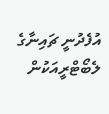އުފެދުނީ ޗައިނާގެ ލެބޯޓްރީއަކުން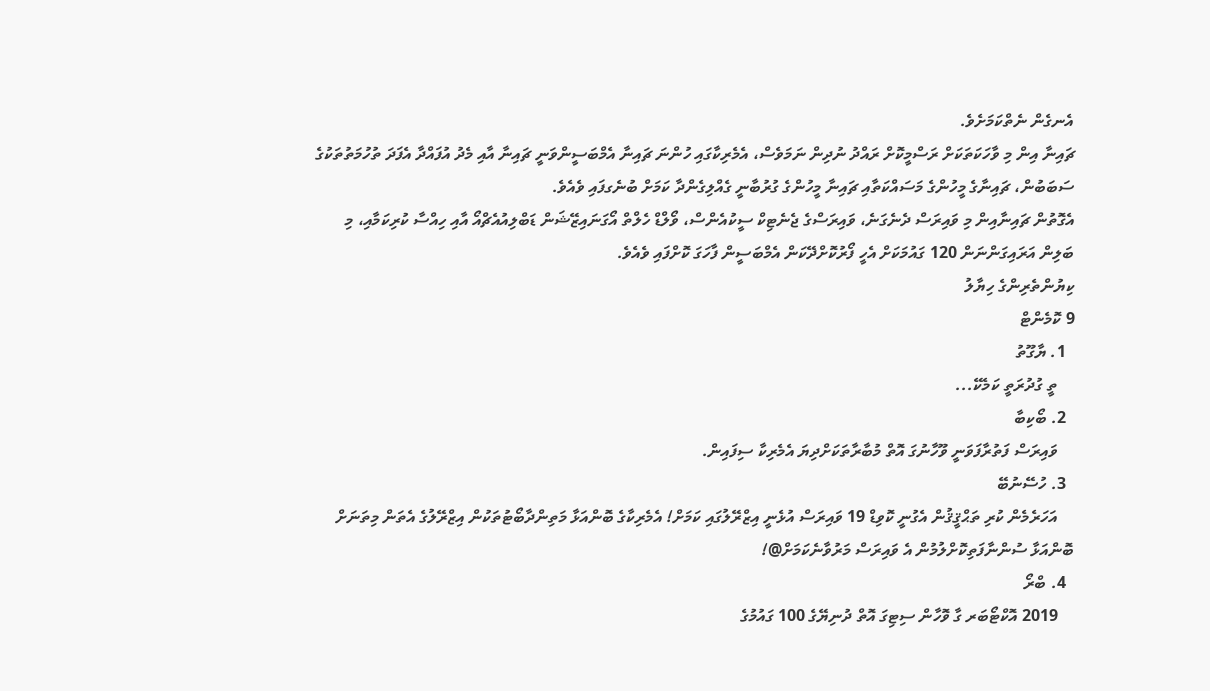އެނގެން ނެތްކަމަށެވެ.
ޗައިނާ އިން މި ވާހަކަތަކަށް ރަސްމީކޮށް ރައްދު ނުދިން ނަމަވެސް، އެމެރިކާގައި ހުންނަ ޗައިނާ އެމްބަސީންވަނީ ޗައިނާ އާއި މެދު އުފައްދާ އެފަދަ ތުހުމަތުތަކުގެ ސަބަބުން، ޗައިނާގެ މީހުންގެ މަސައްކަތާއި ޗައިނާ މީހުންގެ ގުރުބާނީ ގެއްލިގެންދާ ކަމަށް ބުނެގފައި ވެއެވެ.
އެގޮތުން ޗައިނާއިން މި ވައިރަސް ދެނެގަނެ، ވައިރަސްގެ ޖެނެޓިކް ސީކުއެންސް، ވޯލްޑް ހެލްތް އޯގަނައިޒޭޝަން ޑަބްލިއުއެޗްއޯ އާއި ހިއްސާ ކުރިކަމާއި، މި ބަލިން އަރައިގަންނަން 120 ގައުމަކަށް އެހީ ފޯރުކޮށްދޭކަން އެމްބަސީން ފާހަގަ ކޮށްފައި ވެއެވެ.
ކިޔުންތެރިންގެ ހިޔާލު
9 ކޮމެންޓް
  1. ޔާގޫތު
    ތީ ގުދުރަތީ ކަމެކޭ...
  2. ބޯކިބާ
    ވައިރަސް ފަތުރާފަވަނީ ވޫހާނުގަ އޮތް މުބާރާތަކަށްދިޔަ އެމެރިކާ ސިފައިން.
  3. ހުސޭނުބޭ
    އަހަރެމެން ކުރި ތަޙްޤީޤުން އެގުނީ ކޮވިޑް 19 ވައިރަސް އުޅެނީ އިޒްރޭލުގައި ކަމަށް! އެމެރިކާގެ ބޮންއަޅާ މަތިންދާބޯޓުތަކުން އިޒްރޭލުގެ އެތަން މިތަނަށް ބޮންއަޅާ ސުންނާފަތިކޮށްލުމުން އެ ވައިރަސް މަރުވާނެކަމަށް@!
  4. ބްރޯ
    2019 އޮކްޓޯބަރ ގާ ވޮހާން ސިޓިގަ އޮތް ދުނިޔޭގެ 100 ގައުމުގެ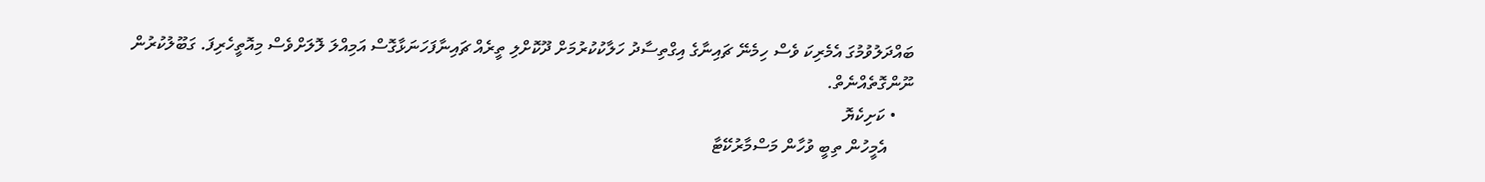ބައްދަލުވުމުގަ އެމެރިކަ ވެސް ހިމެނޭ ޗައިނާގެ އިގްތިސާދު ހަލާކުކުރުމަށް ދޫކޮށްލި ތީރެއް ޗައިނާފަހަނަޅާގޮސް އަމިއްލަ ލޮލަށްވެސް މިއޮތީހެރިފަ. ގަބޫލުކުރުން ނޫންގޮތެއްނެތް.
    • ކަށިކެޔޮ
      އެމީހުން ތިބީ ވުހާން މަސްމާރުކޭޓާ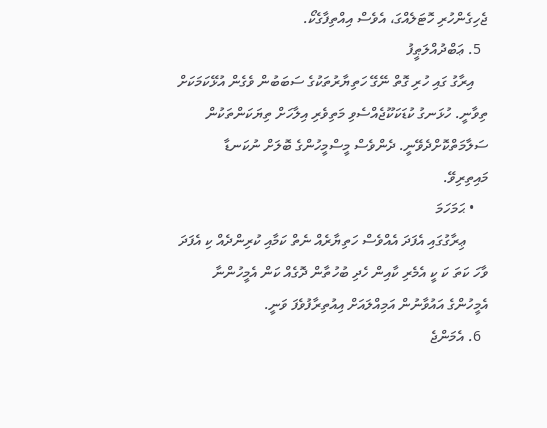ޖެހިގެންހުރި ހޮޓަލެއްގަ، އެވެސް އިއްތިފާގެކޯ.
  5. ޢަބްދުއްލަޠީފު
    އިރާގު ގައި ހުރި ގޮތް ނޭގޭ ހަތިޔާރުތަކުގެ ސަބަބުން ވެގެން އުޅޭކަމަކަށް ތިވާނީ. ހުޅަނގު ކުޑަކަކޫޖެއްސެވި މަތިވެރި އިލާހަށް ތިޔަކަންތަކުން ސަލާމަތްކޮށްދެވޭނީ. ދެންވެސް މީސްމީހުންގެ ބޮލަށް ނުކަނޑާ މައިތިރިވޭ.
    • ޙަމަހަމަ
      ޢިރާގުގައި އެފަދަ އެއްވެސް ހަތިޔާރެއް ނެތް ކަމާއި ކުރިންދެއް ކި އެފަދަ ވާހަ ކަތަ ކަ ކީ އެމެރި ކާއިން ހެދި ބުހުތާން ދޮގެއް ކަން އެމީހުންނާ އެމީހުންގެ އައުވާނުން އަމިއްލައަށް އިއުތިރާފުވެފަ ވަނީ.
  6. އެމަންޖެ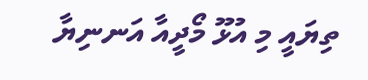ތިޔައީ މި އުޅޫ މޯދީއާ އަނނިޔާ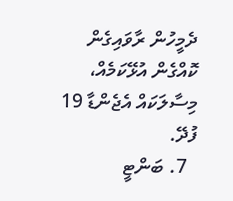ދެމީހުން ރާވައިގެން ކޮއްގެން އުޅޭކަމެއް، މިސާލަކައް އެޖެންޑާ 19 ފުދޭ.
  7. ބަންޓީ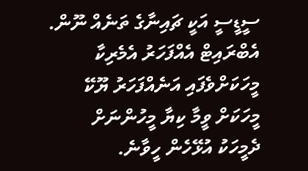ސީޑީސީ އަކީ ޗައިނާގެ ތަނެއް ނޫން. އެބްރައިޓް އެއްފަހަރު އެމެރިކާ މީހަކަށްވެފައި އަނެއްފަހަރު ޔޫކޭ މީހަކަށް ވީމާ ކިޔާ މީހުންނަށް ދެމީހަކު އުޅޭހެން ހީވާނެ.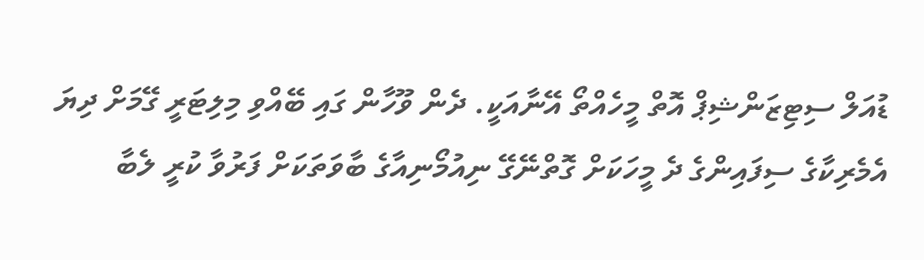ޑުއަލް ސިޓިޒަންޝިޕް އޮތް މީހެއްތޯ އޭނާއަކީ. ދެން ވޫހާން ގައި ބޭއްވި މިލިޓަރީ ގޭމަށް ދިޔަ އެމެރިކާގެ ސިފައިންގެ ދެ މީހަކަށް ގޮތްނޭގޭ ނިއުމޯނިއާގެ ބާވަތަކަށް ފަރުވާ ކުރީ ލެބާ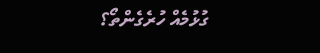ގުޅުމެއް ހުރެގެންތޯ؟